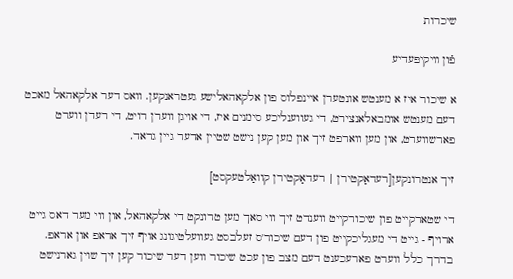שיכרות

פֿון װיקיפּעדיע

א שיכור איז א מענטש אונטערן איינפלוס פון אלקאהאלישע געטראנקען. וואס דער אלקאהאל מאכט דעם מענטש אומבאלאנצירט, די געווענליכע סימנים איז, די אויגן ווערן רויט, די רעדן ווערט פארשווערט, און מען ווארפט זיך און מען קען נישט שטיין אדער גיין גראד.

זיך אנטרונקען[רעדאַקטירן | רעדאַקטירן קוואַלטעקסט]

די שטארקייט פון שיכורקייט ווענדט זיך ווי סאך מען טרונקט די אלקאהאל, און ווי מער דאס גייט ארויף - גייט די מעגליכקייט פון דעם שיכור'ס זעלבסט געוועלטיגונג אויף זיך אראפ און אראפ. בדרך כלל ווערט פארעכענט דעם מצב פון עכט שיכור ווען דער שיכור קען זיך שוין גארנישט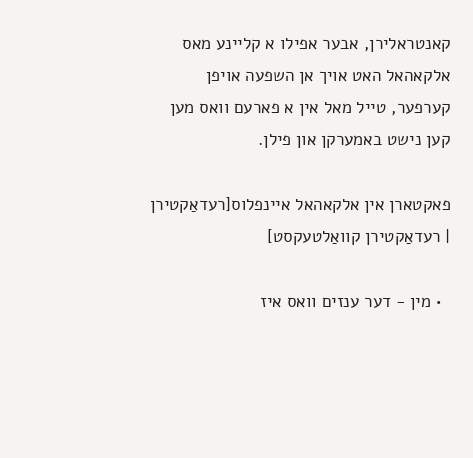קאנטראלירן, אבער אפילו א קליינע מאס אלקאהאל האט אויך אן השפעה אויפן קערפער, טייל מאל אין א פארעם וואס מען קען נישט באמערקן און פילן.

פאקטארן אין אלקאהאל איינפלוס[רעדאַקטירן | רעדאַקטירן קוואַלטעקסט]

  • מין - דער ענזים וואס איז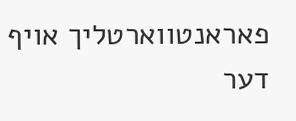פאראנטווארטליך אויף דער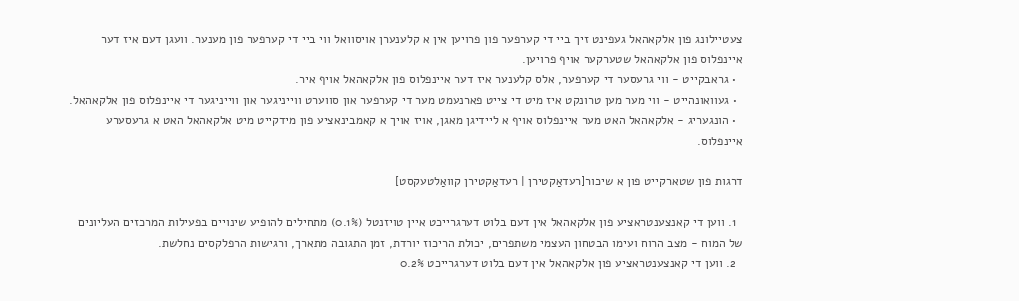צעטיילונג פון אלקאהאל געפינט זיך ביי די קערפער פון פרויען אין א קלענערן אויסוואל ווי ביי די קערפער פון מענער. וועגן דעם איז דער איינפלוס פון אלקאהאל שטערקער אויף פרויען.
  • גראבקייט - ווי גרעסער די קערפער, אלס קלענער איז דער איינפלוס פון אלקאהאל אויף איר.
  • געוואונהייט - ווי מער מען טרונקט איז מיט די צייט פארנעמט מער די קערפער און סווערט ווייניגער און ווייניגער די איינפלוס פון אלקאהאל.
  • הונגעריג - אלקאהאל האט מער איינפלוס אויף א ליידיגן מאגן, אויז אויך א קאמבינאציע פון מידקייט מיט אלקאהאל האט א גרעסערע איינפלוס.

דרגות פון שטארקייט פון א שיכור[רעדאַקטירן | רעדאַקטירן קוואַלטעקסט]

  1. ווען די קאנצענטראציע פון אלקאהאל אין דעם בלוט דערגרייכט איין טויזנטל (0.1%) מתחילים להופיע שינויים בפעילות המרכזים העליונים של המוח - מצב הרוח ועימו הבטחון העצמי משתפרים, יכולת הריכוז יורדת, זמן התגובה מתארך, ורגישות הרפלקסים נחלשת.
  2. ווען די קאנצענטראציע פון אלקאהאל אין דעם בלוט דערגרייכט 0.2%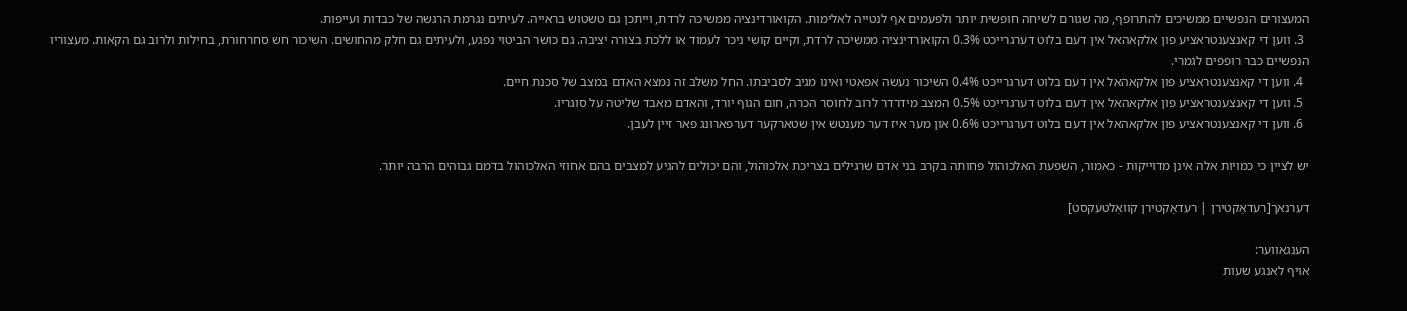המעצורים הנפשיים ממשיכים להתרופף, מה שגורם לשיחה חופשית יותר ולפעמים אף לנטייה לאלימות. הקואורדינציה ממשיכה לרדת, וייתכן גם טשטוש בראייה. לעיתים נגרמת הרגשה של כבדות ועייפות.
  3. ווען די קאנצענטראציע פון אלקאהאל אין דעם בלוט דערגרייכט 0.3% הקואורדינציה ממשיכה לרדת, וקיים קושי ניכר לעמוד או ללכת בצורה יציבה. גם כושר הביטוי נפגע, ולעיתים גם חלק מהחושים. השיכור חש סחרחורת, בחילות ולרוב גם הקאות. מעצוריו הנפשיים כבר רופפים לגמרי.
  4. ווען די קאנצענטראציע פון אלקאהאל אין דעם בלוט דערגרייכט 0.4% השיכור נעשה אפאטי ואינו מגיב לסביבתו. החל משלב זה נמצא האדם במצב של סכנת חיים.
  5. ווען די קאנצענטראציע פון אלקאהאל אין דעם בלוט דערגרייכט 0.5% המצב מידרדר לרוב לחוסר הכרה, חום הגוף יורד, והאדם מאבד שליטה על סוגריו.
  6. ווען די קאנצענטראציע פון אלקאהאל אין דעם בלוט דערגרייכט 0.6% און מער איז דער מענטש אין שטארקער דערפארונג פאר זיין לעבן.

יש לציין כי כמויות אלה אינן מדוייקות - כאמור, השפעת האלכוהול פחותה בקרב בני אדם שרגילים בצריכת אלכוהול, והם יכולים להגיע למצבים בהם אחוזי האלכוהול בדמם גבוהים הרבה יותר.

דערנאך[רעדאַקטירן | רעדאַקטירן קוואַלטעקסט]

הענגאווער:
אויף לאנגע שעות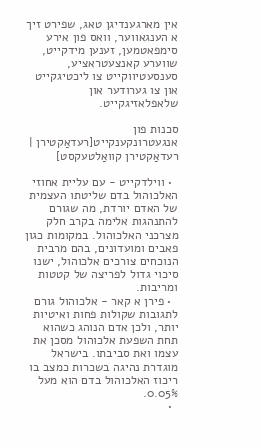אין מארגענדיגן טאג, שפירט זיך א הענגאווער, וואס פון אירע סימפאטמען, זענען מידקייט, שווערע קאנצעטראציע, סענסעטיווקייט צו ליכטיגקייט און צו גערודער און שלאפלאזיגקייט.

סכנות פון אנגעטרונקענקייט[רעדאַקטירן | רעדאַקטירן קוואַלטעקסט]

  • ווילדקייט - עם עליית אחוזי האלכוהול בדם שליטתו העצמית של האדם יורדת, מה שגורם להתנהגות אלימה בקרב חלק מצרכני האלכוהול. במקומות כגון פאבים ומועדונים, בהם מרבית הנוכחים צורכים אלכוהול, ישנו סיכוי גדול לפריצה של קטטות ומריבות.
  • פירן א קאר - אלכוהול גורם לתגובות שקולות פחות ואיטיות יותר, ולכן אדם הנוהג כשהוא תחת השפעת אלכוהול מסכן את עצמו ואת סביבתו. בישראל מוגדרת נהיגה בשכרות כמצב בו ריכוז האלכוהול בדם הוא מעל 0.05%.
  •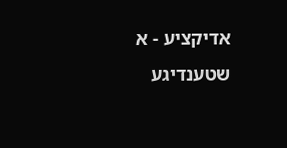אדיקציע - א שטענדיגע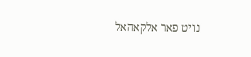נויט פאר אלקאהאל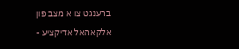ברענגט צו א מצב פון אלקאהאל אדיקציע -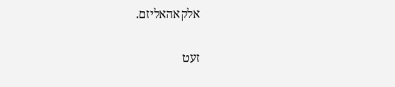אלקאהאליזם.

זעט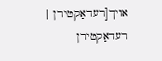אויך[רעדאַקטירן | רעדאַקטירן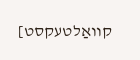קוואַלטעקסט]